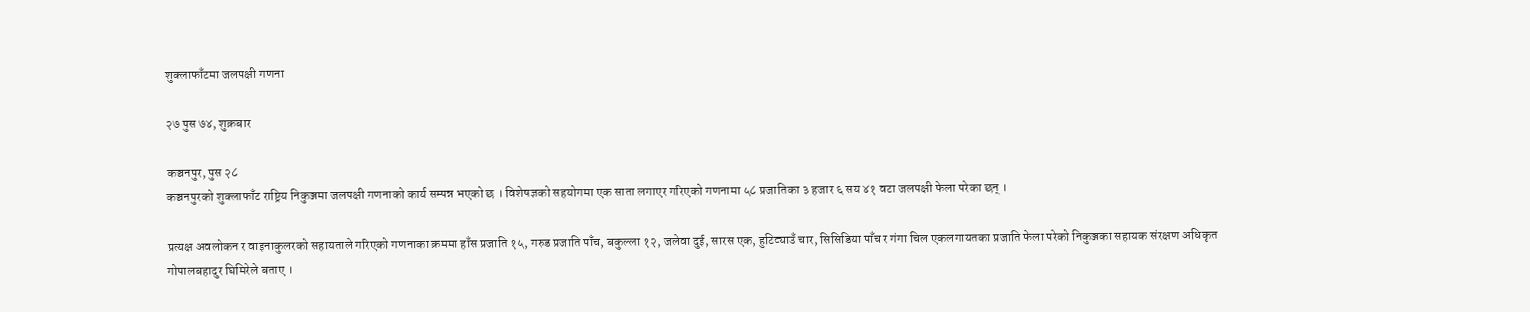शुक्लाफाँटमा जलपक्षी गणना

२७ पुस ७४, शुक्रबार

कञ्चनपुर, पुस २८
कञ्चनपुरको शुक्लाफाँट राष्ट्रिय निकुञ्जमा जलपक्षी गणनाको कार्य सम्पन्न भएको छ । विशेषज्ञको सहयोगमा एक साता लगाएर गरिएको गणनामा ५८ प्रजातिका ३ हजार ६ सय ४१ वटा जलपक्षी फेला परेका छन् ।

प्रत्यक्ष अवलोकन र वाइनाकुलरको सहायताले गरिएको गणनाका क्रममा हाँस प्रजाति १५, गरुड प्रजाति पाँच, बकुल्ला १२, जलेवा दुई, सारस एक, हुटिट्याउँ चार, सिसिडिया पाँच र गंगा चिल एकलगायतका प्रजाति फेला परेको निकुञ्जका सहायक संरक्षण अधिकृत गोपालबहादुर घिमिरेले बताए ।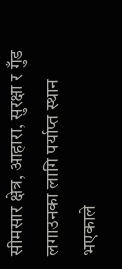सीमसार क्षेत्र, आहारा, सुरक्षा र गुँड लगाउनका लागि पर्याप्त स्थान भएकाले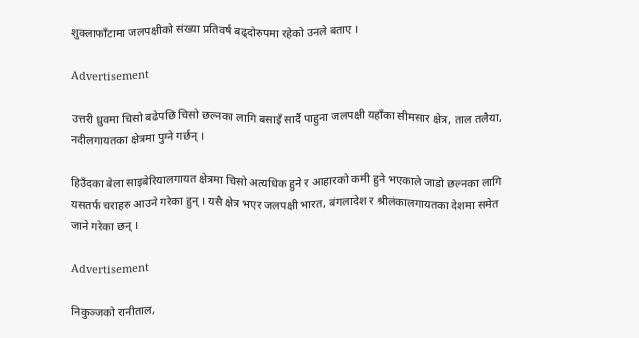शुक्लाफाँटामा जलपक्षीको संख्या प्रतिवर्ष बढ्दोरुपमा रहेको उनले बताए ।

Advertisement

उत्तरी ध्रुवमा चिसो बढेपछि चिसो छल्नका लागि बसाइँ सार्दै पाहुना जलपक्षी यहाँका सीमसार क्षेत्र, ताल तलैया, नदीलगायतका क्षेत्रमा पुग्ने गर्छन् ।

हिउँदका बेला साइबेरियालगायत क्षेत्रमा चिसो अत्यधिक हुने र आहारको कमी हुने भएकाले जाडो छल्नका लागि यसतर्फ चराहरु आउने गरेका हुन् । यसै क्षेत्र भएर जलपक्षी भारत, बंगलादेश र श्रीलंकालगायतका देशमा समेत जाने गरेका छन् ।

Advertisement

निकुञ्जको रानीताल,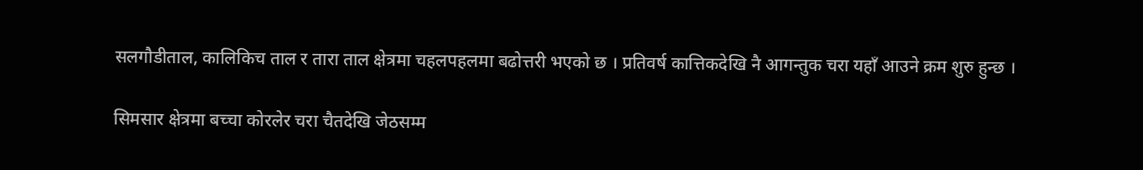सलगौडीताल, कालिकिच ताल र तारा ताल क्षेत्रमा चहलपहलमा बढोत्तरी भएको छ । प्रतिवर्ष कात्तिकदेखि नै आगन्तुक चरा यहाँ आउने क्रम शुरु हुन्छ ।

सिमसार क्षेत्रमा बच्चा कोरलेर चरा चैतदेखि जेठसम्म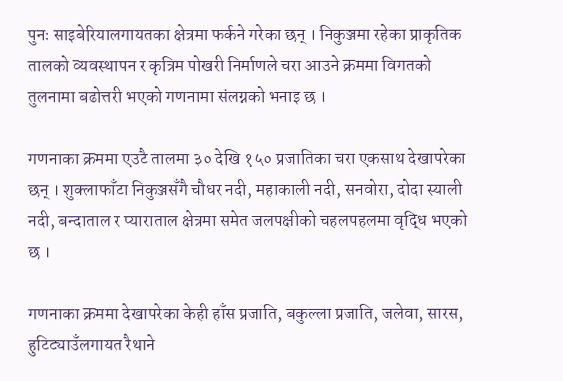पुनः साइबेरियालगायतका क्षेत्रमा फर्कने गरेका छन् । निकुञ्जमा रहेका प्राकृतिक तालको व्यवस्थापन र कृत्रिम पोखरी निर्माणले चरा आउने क्रममा विगतको तुलनामा बढोत्तरी भएको गणनामा संलग्नको भनाइ छ ।

गणनाका क्रममा एउटै तालमा ३० देखि १५० प्रजातिका चरा एकसाथ देखापरेका छन् । शुक्लाफाँटा निकुञ्जसँगै चौधर नदी, महाकाली नदी, सनवोरा, दोदा स्याली नदी, बन्दाताल र प्याराताल क्षेत्रमा समेत जलपक्षीको चहलपहलमा वृद्धि भएको छ ।

गणनाका क्रममा देखापरेका केही हाँस प्रजाति, बकुल्ला प्रजाति, जलेवा, सारस, हुटिट्याउँलगायत रैथाने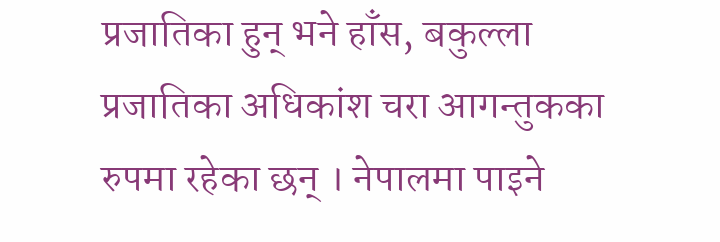प्रजातिका हुन् भने हाँस, बकुल्ला प्रजातिका अधिकांश चरा आगन्तुकका रुपमा रहेका छन् । नेपालमा पाइने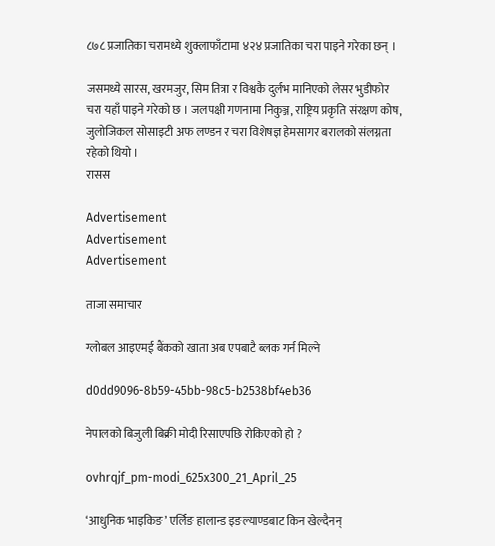८७८ प्रजातिका चरामध्ये शुक्लाफाँटामा ४२४ प्रजातिका चरा पाइने गरेका छन् ।

जसमध्ये सारस, खरमजुर, सिम तित्रा र विश्वकै दुर्लभ मानिएको लेसर भुडीफोर चरा यहाँ पाइने गरेको छ । जलपक्षी गणनामा निकुञ्ज, राष्ट्रिय प्रकृति संरक्षण कोष, जुलोजिकल सोसाइटी अफ लण्डन र चरा विशेषज्ञ हेमसागर बरालको संलग्नता रहेको थियो ।
रासस

Advertisement
Advertisement
Advertisement

ताजा समाचार

ग्लोबल आइएमई बैंकको खाता अब एपबाटै ब्लक गर्न मिल्ने

d0dd9096-8b59-45bb-98c5-b2538bf4eb36

नेपालको बिजुली बिक्री मोदी रिसाएपछि रोकिएको हो ?

ovhrqjf_pm-modi_625x300_21_April_25

‘आधुनिक भाइकिङ’ एर्लिङ हालान्ड इङल्याण्डबाट किन खेल्दैनन्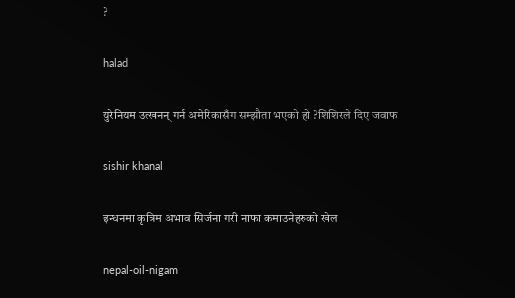?

halad

युरेनियम उत्खनन् गर्न अमेरिकासँग सम्झौता भएको हो ?शिशिरले दिए जवाफ

sishir khanal

इन्धनमा कृत्रिम अभाव सिर्जना गरी नाफा कमाउनेहरुको खेल

nepal-oil-nigam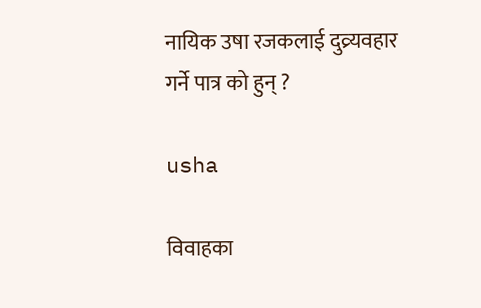नायिक उषा रजकलाई दुव्र्यवहार गर्ने पात्र को हुन् ?

usha

विवाहका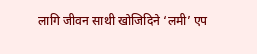लागि जीवन साथी खोजिदिने ‘लमी’ एप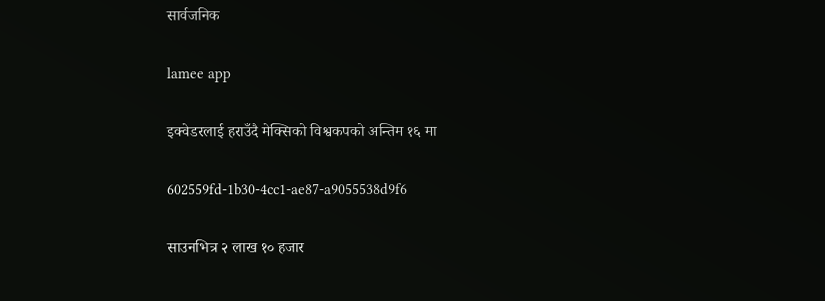सार्वजनिक

lamee app

इक्वेडरलाई हराउँदै मेक्सिको विश्वकपको अन्तिम १६ मा

602559fd-1b30-4cc1-ae87-a9055538d9f6

साउनभित्र २ लाख १० हजार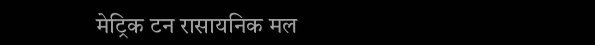मेट्रिक टन रासायनिक मल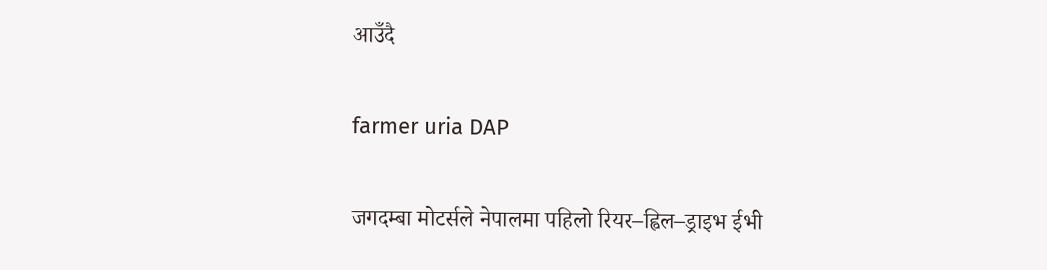आउँदै

farmer uria DAP

जगदम्बा मोटर्सले नेपालमा पहिलो रियर–ह्विल–ड्राइभ ईभी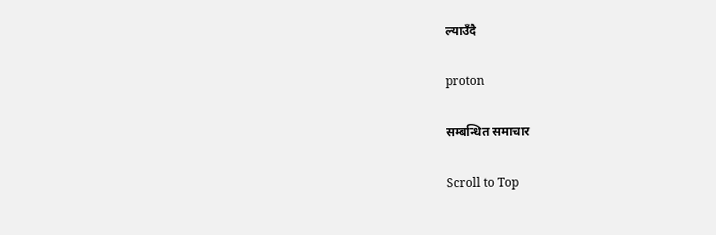ल्याउँदै

proton

सम्बन्धित समाचार

Scroll to Top